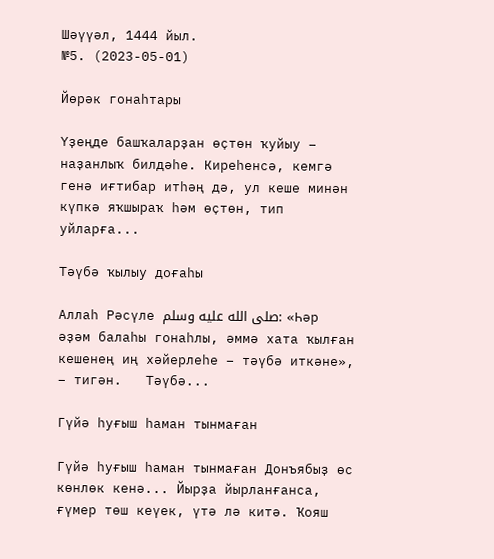Шәүүәл, 1444 йыл.
№5. (2023-05-01)

Йөрәк гонаһтары

Үҙеңде башҡаларҙан өҫтөн ҡуйыу – наҙанлыҡ билдәһе. Киреһенсә, кемгә генә иғтибар итһәң дә, ул кеше минән күпкә яҡшыраҡ һәм өҫтөн, тип уйларға...

Тәүбә ҡылыу доғаһы

Аллаһ Рәсүле صلى الله عليه وسلم: «Һәр әҙәм балаһы гонаһлы, әммә хата ҡылған кешенең иң хәйерлеһе – тәүбә иткәне», – тигән.   Тәүбә...

Гүйә һуғыш һаман тынмаған

Гүйә һуғыш һаман тынмаған Донъябыҙ өс көнлөк кенә... Йырҙа йырланғанса, ғүмер төш кеүек, үтә лә китә. Ҡояш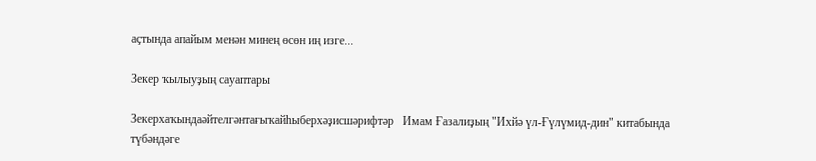аҫтында апайым менән минең өсөн иң изге...

Зекер ҡылыуҙың сауаптары

Зекерхаҡындаәйтелгәнтағыҡайһыберхәҙисшәрифтәр   Имам Ғазалиҙың "Ихйә үл-Ғүлүмид-дин" китабында түбәндәге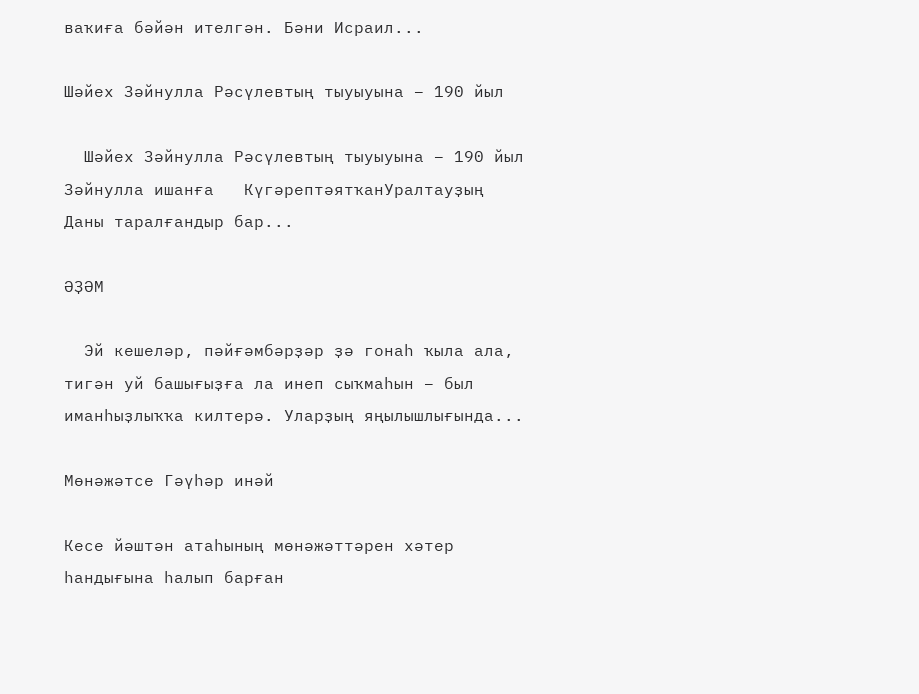ваҡиға бәйән ителгән. Бәни Исраил...

Шәйех Зәйнулла Рәсүлевтың тыуыуына – 190 йыл

  Шәйех Зәйнулла Рәсүлевтың тыуыуына – 190 йыл   Зәйнулла ишанға   КүгәрептәятҡанУралтауҙың Даны таралғандыр бар...

ӘҘӘМ

  Эй кешеләр, пәйғәмбәрҙәр ҙә гонаһ ҡыла ала, тигән уй башығыҙға ла инеп сыҡмаһын − был иманһыҙлыҡҡа килтерә. Уларҙың яңылышлығында...

Мөнәжәтсе Гәүһәр инәй

Кесе йәштән атаһының мөнәжәттәрен хәтер һандығына һалып барған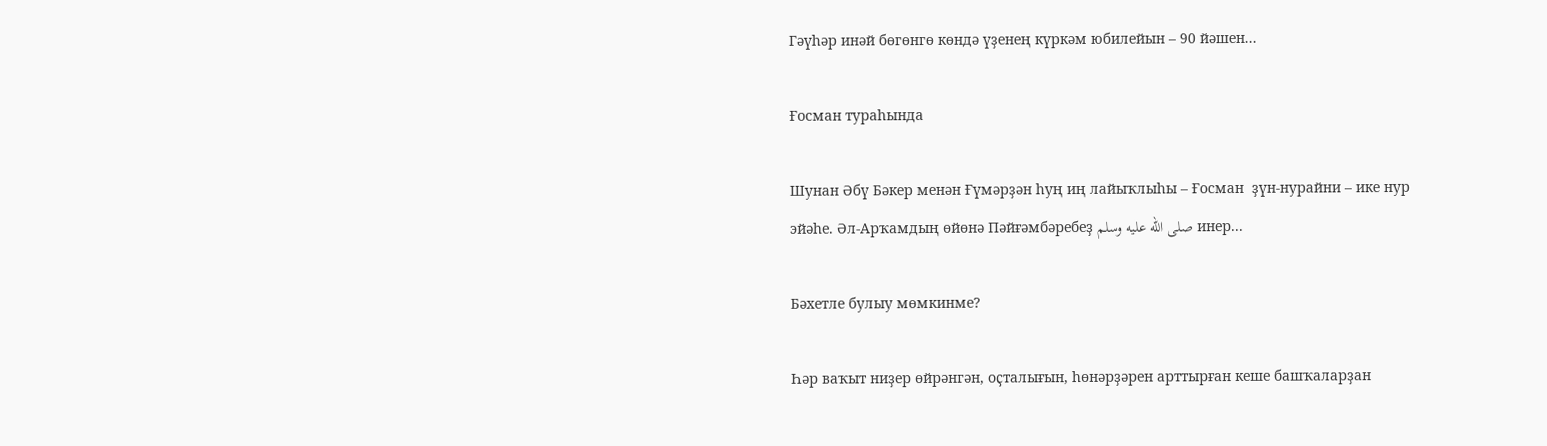Гәүһәр инәй бөгөнгө көндә үҙенең күркәм юбилейын – 90 йәшен...

Ғосман тураһында

Шунан Әбү Бәкер менән Ғүмәрҙән һуң иң лайыҡлыһы – Ғосман  ҙүн-нурайни – ике нур эйәһе. Әл-Арҡамдың өйөнә Пәйғәмбәребеҙ صلى الله عليه وسلم инер...

Бәхетле булыу мөмкинме?

Һәр ваҡыт ниҙер өйрәнгән, оҫталығын, һөнәрҙәрен арттырған кеше башҡаларҙан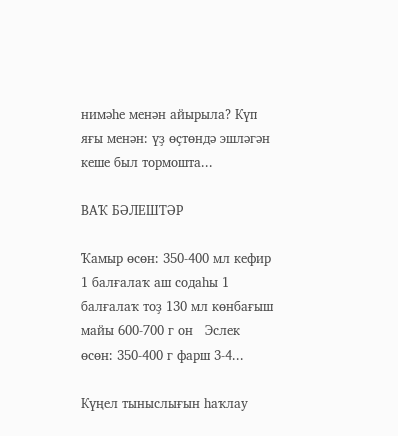нимәһе менән айырыла? Күп яғы менән: үҙ өҫтөндә эшләгән кеше был тормошта...

ВАҠ БӘЛЕШТӘР

Ҡамыр өсөн: 350-400 мл кефир 1 балғалаҡ аш содаһы 1 балғалаҡ тоҙ 130 мл көнбағыш майы 600-700 г он   Эслек өсөн: 350-400 г фарш 3-4...

Күңел тыныслығын һаҡлау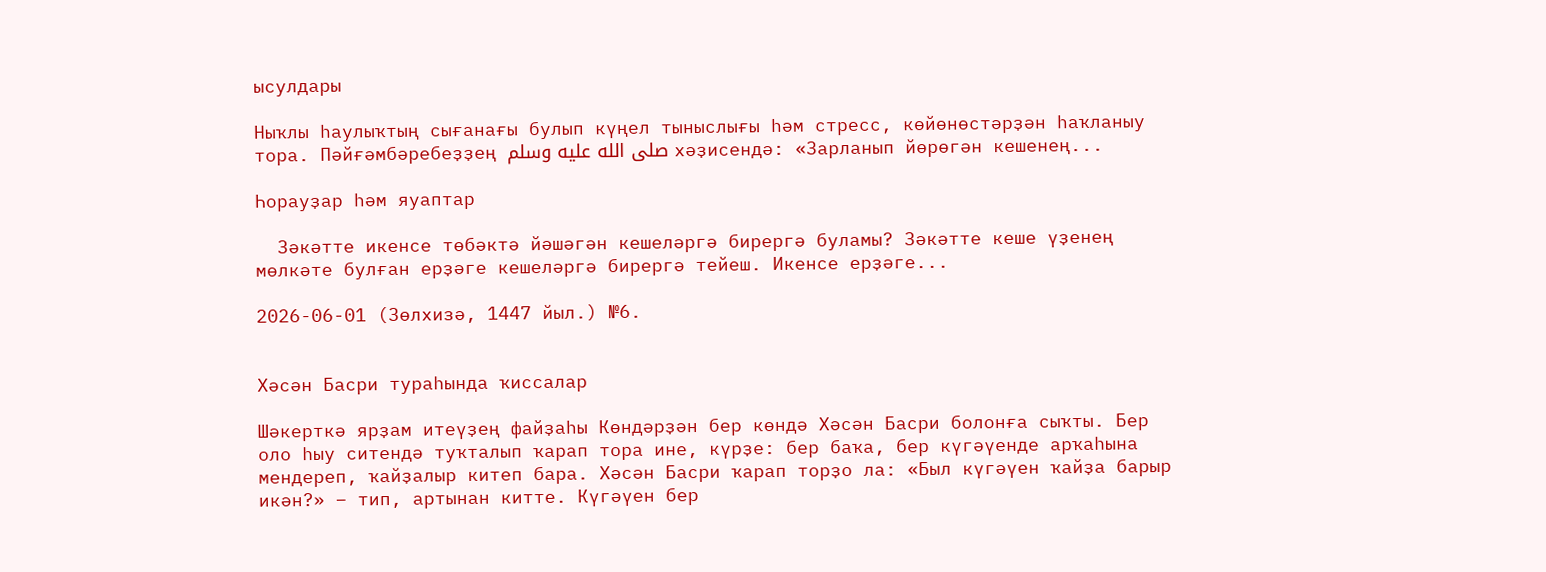ысулдары

Ныҡлы һаулыҡтың сығанағы булып күңел тыныслығы һәм стресс, көйөнөстәрҙән һаҡланыу тора. Пәйғәмбәребеҙҙең صلى الله عليه وسلم хәҙисендә: «Зарланып йөрөгән кешенең...

Һорауҙар һәм яуаптар

  Зәкәтте икенсе төбәктә йәшәгән кешеләргә бирергә буламы? Зәкәтте кеше үҙенең мөлкәте булған ерҙәге кешеләргә бирергә тейеш. Икенсе ерҙәге...

2026-06-01 (Зөлхизә, 1447 йыл.) №6.


Хәсән Басри тураһында ҡиссалар

Шәкерткә ярҙам итеүҙең файҙаһы Көндәрҙән бер көндә Хәсән Басри болонға сыҡты. Бер оло һыу ситендә туҡталып ҡарап тора ине, күрҙе: бер баҡа, бер күгәүенде арҡаһына мендереп, ҡайҙалыр китеп бара. Хәсән Басри ҡарап торҙо ла: «Был күгәүен ҡайҙа барыр икән?» – тип, артынан китте. Күгәүен бер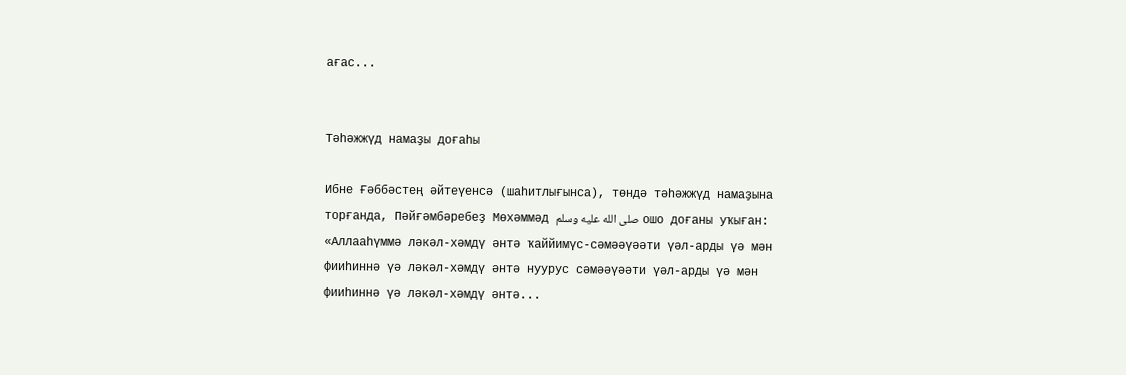ағас...


Тәһәжжүд намаҙы доғаһы

Ибне Ғәббәстең әйтеүенсә (шаһитлығынса), төндә тәһәжжүд намаҙына торғанда, Пәйғәмбәребеҙ Мөхәммәд صلى الله عليه وسلم ошо доғаны уҡыған: «Аллааһүммә ләкәл-хәмдү әнтә ҡаййимүс-сәмәәүәәти үәл-арды үә мән фииһиннә үә ләкәл-хәмдү әнтә нуурус сәмәәүәәти үәл-арды үә мән фииһиннә үә ләкәл-хәмдү әнтә...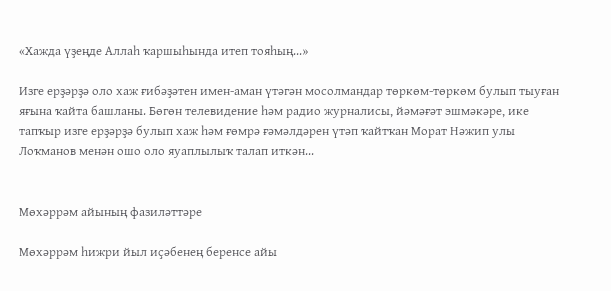«Хажда үҙеңде Аллаһ ҡаршыһында итеп тояһың...»

Изге ерҙәрҙә оло хаж ғибәҙәтен имен-аман үтәгән мосолмандар төркөм-төркөм булып тыуған яғына ҡайта башланы. Бөгөн телевидение һәм радио журналисы, йәмәғәт эшмәкәре, ике тапҡыр изге ерҙәрҙә булып хаж һәм ғөмрә ғәмәлдәрен үтәп ҡайтҡан Морат Нәжип улы Лоҡманов менән ошо оло яуаплылыҡ талап иткән...


Мөхәррәм айының фазиләттәре

Мөхәррәм һижри йыл иҫәбенең беренсе айы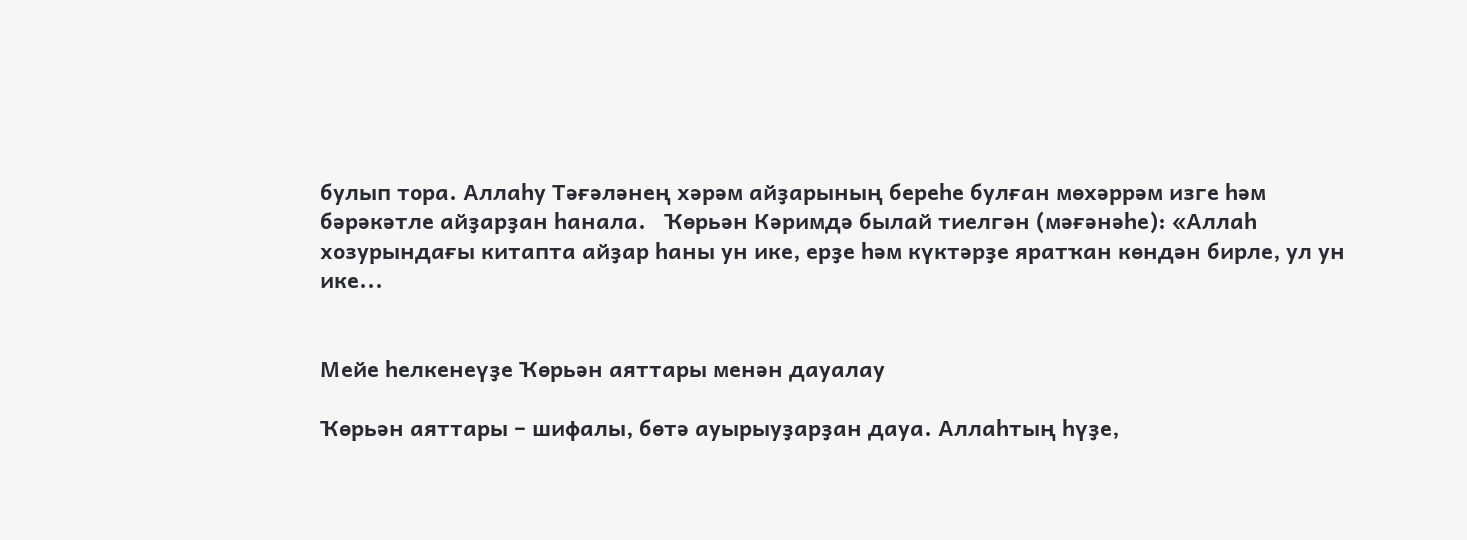булып тора. Аллаһу Тәғәләнең хәрәм айҙарының береһе булған мөхәррәм изге һәм бәрәкәтле айҙарҙан һанала.   Ҡөрьән Кәримдә былай тиелгән (мәғәнәһе): «Аллаһ хозурындағы китапта айҙар һаны ун ике, ерҙе һәм күктәрҙе яратҡан көндән бирле, ул ун ике...


Мейе һелкенеүҙе Ҡөрьән аяттары менән дауалау

Ҡөрьән аяттары – шифалы, бөтә ауырыуҙарҙан дауа. Аллаһтың һүҙе,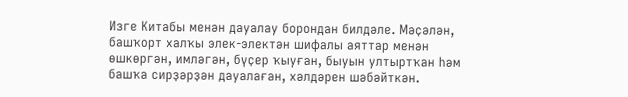Изге Китабы менән дауалау борондан билдәле. Мәҫәлән, башҡорт халҡы элек-электән шифалы аяттар менән өшкөргән, имләгән, бүҫер ҡыуған, быуын ултыртҡан һәм башҡа сирҙәрҙән дауалаған, хәлдәрен шәбәйткән.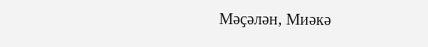Мәҫәлән, Миәкә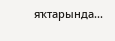яҡтарында...